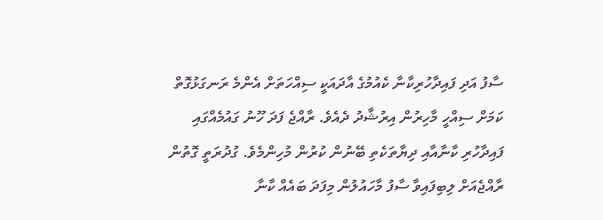ސާފު އަދި ފައިދާހުރިކާނާ ކެއުމުގެ އާދައަކީ ސިއްހަތަށް އެންމެ ރަނގަޅުގޮތް ކަމަށް ސިއްހީ މާހިރުން އިރުޝާދު ދެއެވެ. ރާއްޖެ ފަދަ ހޫނު ގައުމެއްގައި ފައިދާހުރި ކާނާއާއި ދިޔާތަކެތި ބޭނުން ކުރުން މުހިންމެވެ. ގުދުރަތީ ގޮތުން ރާއްޖެއަށް ލިބިފައިވާ ސާފު މާހައުލުން މިފަދަ ބައެއް ކާނާ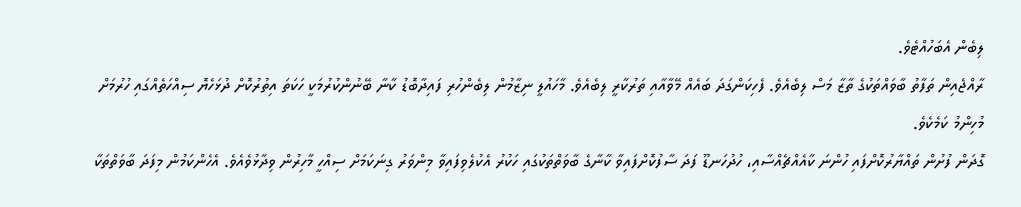ލިބެން އެބަހުއްޓެވެ.
ރާއްޖެއިން ތަފާތު ބާވައްތަކުގެ ތާޒާ މަސް ލިބެއެވެ. ފެހިކަންގަދަ ބައެއް މޭވާއާއި ތަރުކާރީ ލިބެއެވެ. މާހައުލީ ނިޒާމުން ލިބެންހުރި ފައިދާބޮޑު ކާނާ ބޭނުންކުރުމަކީ ހަކަތަ އިތުރުކޮށް ދުޅަހެޔޮ ސިއްހަތެއްގައި ހުރުމަށް މުހިންމު ކަމެކެވެ.
ގޮދަން ފުށުން ތައްޔާރުކޮށްފައި ހުންނަ ކާއެއްޗެއްސާއި، ހުދުހަނޑޫ ފަދަ ސާފުކޮށްފައިވާ ކާނާގެ ބާވަތްތަކުގައި ހަކުރު އެކުލެވިފައިވާ މިންވަރު ގިނަކަމަށް ސިއްހީ މާހިރުން ވިދާޅުވެއެވެ. އެހެންކަމުން މިފަދަ ބާވަތްތަކާ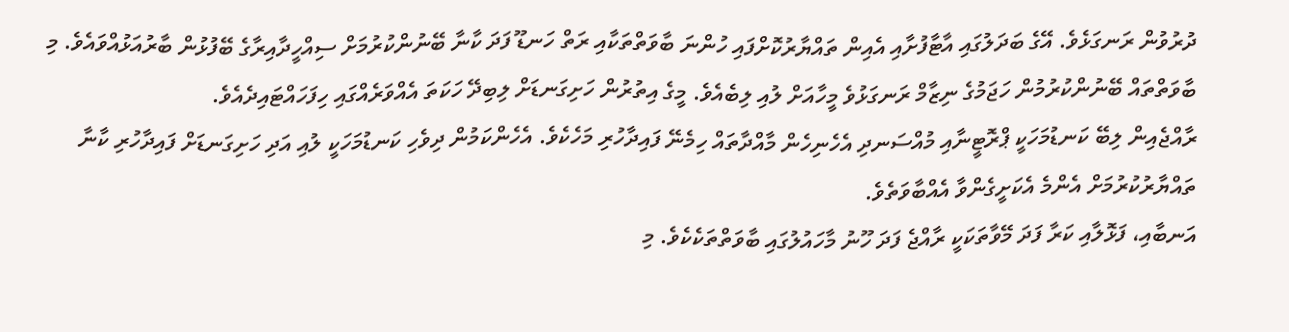ދުރުވުން ރަނގަޅެވެ. އޭގެ ބަދަލުގައި އާޓާފުށާއި އެއިން ތައްޔާރުކޮށްފައި ހުންނަ ބާވަތްތަކާއި ރަތް ހަނޑޫ ފަދަ ކާނާ ބޭނުންކުރުމަށް ސިއްހީދާއިރާގެ ބޭފުޅުން ބާރުއަޅުއްވައެވެ. މި ބާވަތްތައް ބޭނުންކުރުމުން ހަޖަމުގެ ނިޒާމް ރަނގަޅުވެ މީހާއަށް ލުއި ލިބެއެވެ. މީގެ އިތުރުން ހަށިގަނޑަށް ލިބިދޭ ހަކަތަ އެއްވަރެއްގައި ހިފަހައްޓައިދެއެވެ.
ރާއްޖެއިން ލިބޭ ކަނޑުމަހަކީ ޕްރޮޓީނާއި މުއްސަނދި އެހެނިހެން މާއްދާތައް ހިމެނޭ ފައިދާހުރި މަހެކެވެ. އެހެންކަމުން ދިވެހި ކަނޑުމަހަކީ ލުއި އަދި ހަށިގަނޑަށް ފައިދާހުރި ކާނާ ތައްޔާރުކުރުމަށް އެންމެ އެކަށީގެންވާ އެއްބާވަތެވެ.
އަނބާއި، ފަޅޮލާއި ކަރާ ފަދަ މޭވާތަކަކީ ރާއްޖެ ފަދަ ހޫނު މާހައުލުގައި ބާވަތްތަކެކެވެ. މި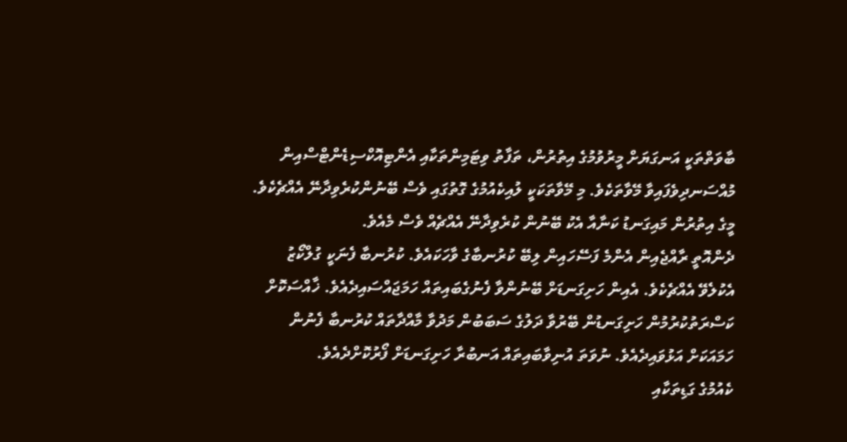ބާވަތްތަކީ އަނގަޔަށް މީރުވުމުގެ އިތުރުން، ތަފާތު ވިޓަމިންތަކާއި އެންޓިއޮކްސިޑެންޓްސްއިން މުއްސަނދިވެފައިވާ މޭވާތަކެވެ. މި މޭވާތަކަކީ ލުއިކެއުމުގެ ގޮތުގައި ވެސް ބޭނުންކުރެވިދާނޭ އެއްޗެކެވެ. މީގެ އިތުރުން މައިގަނޑު ކަނާއާ އެކު ބޭނުން ކުރެވިދާނޭ އެއްޗެއް ވެސް މެއެވެ.
ދެންއޮތީ ރާއްޖެއިން އެންމެ ފަސޭހައިން ލިބޭ ކުރުނބާގެ ވާހަކައެވެ. ކުރުނބާ ފެނަކީ ގުލްކޯޒު އެކުލެވޭ އެއްޗެކެވެ. އެއިން ހަށިގަނޑަށް ބޭނުންވާ ފެނުގެބައިތައް ހަމަޖައްސައިދެއެވެ. ޚާއްސަކޮށް ކަސްރަތުކުރުމުން ހަށިގަނޑުން ބޭރުވާ ދަލުގެ ސަބަބުން މަދުވާ މާއްދާތައް ކުރުނބާ ފެނުން ހަމައަކަށް އަޅުވައިދެއެވެ. ނުވަތަ އުނިވާބައިތައް އަނބުރާ ހަށިގަނޑަށް ފޯރުކޮށްދެއެވެ.
ކެއުމުގެ ގަޑިތަކާއި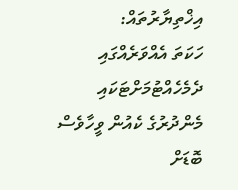އިޚްތިޔާރުތައް:
ހަކަތަ އެއްވަރެއްގައި ދެމެހެއްޓުމަށްޓަކައި މެންދުރުގެ ކެއުން ވީހާވެސް ބޮޑަށް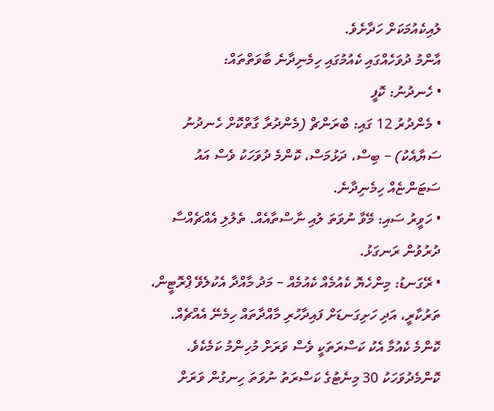ލުއިކެއުމަކަށް ހަދާށެވެ.
އާންމު ދުވަހެއްގައި ކެއުމުގައި ހިމެނިދާނެ ބާވަތްތައް:
• ހެނދުނު: ކޮފީ
• މެންދުރު 12 ގައި: ބްރަންޗް (މެންދުރާ ގާތްކޮށް ހެނދުނު ސަޔާއެކު) – ބިސް، ދަޅުމަސް، ކޮންމެ ދުވަހަކު ވެސް އައު ސަޓަންޏެއް ހިމެނިދާނެ.
• ހަވީރު ސައި: މޭވާ ނުވަތަ ލުއި ނާސްތާއެއް. ތެލުލި އެއްޗެއްސާ ދުރުވުން ރަނގަޅު.
• ރޭގަނޑު: މިންހެޔޮ ކެއުމެއް ކެއުމެއް – މަދު މާއްދާ އެކުލެވޭ ޕްރޮޓީން، ތަރުކާރީ، އަދި ހަށިގަނޑަށް ފައިދާހުރި މާއްދާތައް ހިމެނޭ އެއްޗެއް.
ކޮންމެ ކެއުމާ އެކު ކަސްރަތަކީ ވެސް ވަރަށް މުހިންމު ކަމެކެވެ. ކޮންމެދުވަހަކު 30 މިނެޓުގެ ކަސްރަތު ނުވަތަ ހިނގުން ވަރަށް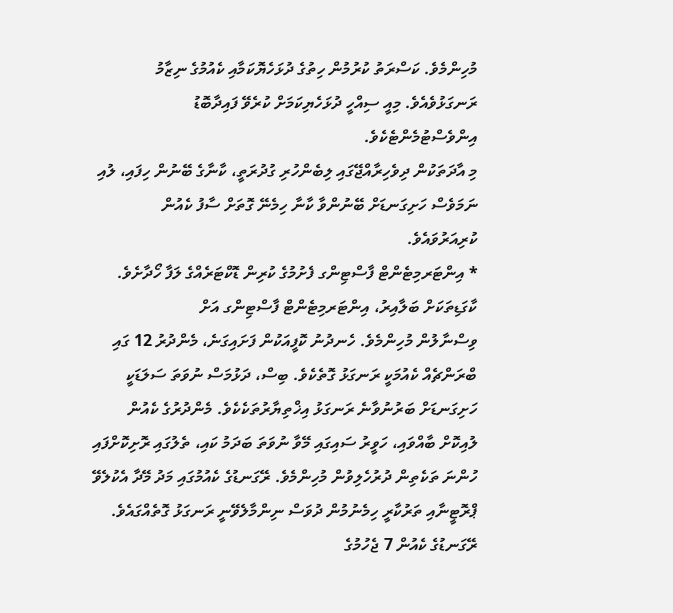މުހިންމެވެ. ކަސްރަތު ކުރުމުން ހިތުގެ ދުޅަހެޔޮކަމާއި ކެއުމުގެ ނިޒާމު ރަނގަޅުވެއެވެ. މިއީ ސިއްހީ ދުޅަހެޔިކަމަށް ކުރެވޭ ފައިދާބޮޑު އިންވެސްޓުމެންޓެކެވެ.
މި އާދަތަކުން ދިވެހިރާއްޖޭގައި ލިބެންހުރި ގުދުރަތީ، ކާނާގެ ބޭނުން ހިފައި، ލުއި ނަމަވެސް ހަށިގަނޑަށް ބޭނުންވާ ކާނާ ހިމެނޭ ގޮތަށް ސާފު ކެއުން ކުރިއަރުވައެވެ.
* އިންޓަރމިޓެންޓް ފާސްޓިންގ ފެށުމުގެ ކުރިން ޑޮކްޓަރެއްގެ ލަފާ ހޯދާށެވެ.
ކާގަޑިތަކަށް ބަލާއިރު، އިންޓަރމިޓެންޓް ފާސްޓިންގ އަށް
ވިސްނާލުން މުހިންމެވެ. ހެނދުނު ކޮފީއަކުން ފަށައިގަނެ، މެންދުރު 12 ގައި ބްރަންޗެއް ކެއުމަކީ ރަނގަޅު ގޮތެކެވެ. ބިސް، ދަޅުމަސް ނުވަތަ ސަލަޑަކީ ހަށިގަނޑަށް ބަރުނުވާނެ ރަނގަޅު އިޚްތިޔާރުތަކެކެވެ. މެންދުރުގެ ކެއުން ލުއިކޮށް ބާއްވައި، ހަވީރު ސައިގައި މޭވާ ނުވަތަ ބަދަމު ކައި، ތެލުގައި ރޮށިކޮށްފައި ހުންނަ ތަކެތިން ދުރުހެލިވުން މުހިންމެވެ. ރޭގަނޑުގެ ކެއުމުގައި މަދު މޭދާ އެކުލެވޭ ޕްރޮޓީނާއި ތަރުކާރީ ހިމެނުމުން ދުވަސް ނިންމާލެވޭނީ ރަނގަޅު ގޮތެއްގައެވެ.
ރޭގަނޑުގެ ކެއުން 7 ޖެހުމުގެ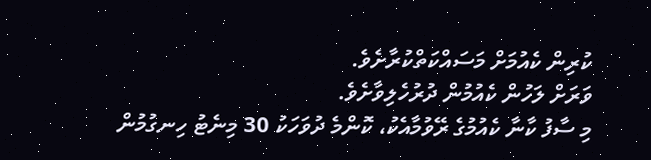ކުރިން ކެއުމަށް މަސައްކަތްކުރާށެވެ.
ވަރަށް ލަހުން ކެއުމުން ދުރުހެލިވާށެވެ.
މި ސާފު ކާނާ ކެއުމުގެ ރޭވުމާއެކު، ކޮންމެ ދުވަހަކު 30 މިނެޓު ހިނގުމުން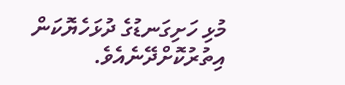މުޅި ހަށިގަނޑުގެ ދުޅަހެޔޮކަން އިތުރުކޮށްދޭނެއެވެ.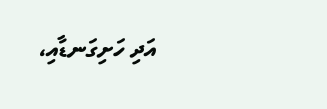އަދި ހަށިގަނޑާއި،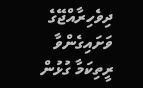ދިވެހިރާއްޖޭގެ ވަށައިގެންވާ ރީތިކަމާ ގުޅުން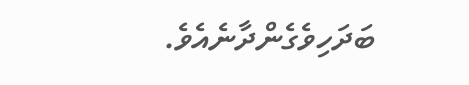ބަދަހިވެގެންދާނެއެވެ.